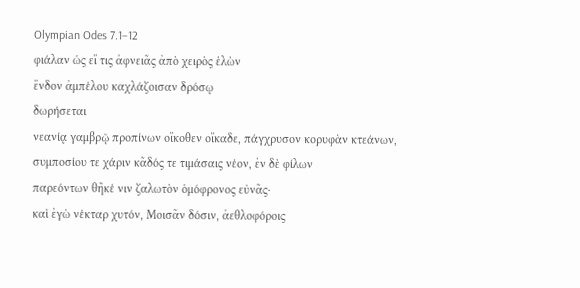Olympian Odes 7.1–12
φιάλαν ὡς εἴ τις ἀφνειᾶς ἀπὸ χειρὸς ἑλὼν
ἔνδον ἀμπέλου καχλάζοισαν δρόσῳ
δωρήσεται
νεανίᾳ γαμβρῷ προπίνων οἴκοθεν οἴκαδε, πάγχρυσον κορυφὰν κτεάνων,
συμποσίου τε χάριν κᾶδός τε τιμάσαις νέον, ἐν δὲ φίλων
παρεόντων θῆκέ νιν ζαλωτὸν ὁμόφρονος εὐνᾶς·
καὶ ἐγὼ νέκταρ χυτόν, Μοισᾶν δόσιν, ἀεθλοφόροις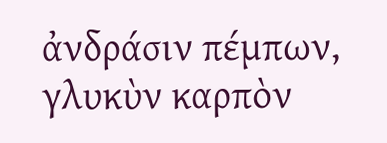ἀνδράσιν πέμπων, γλυκὺν καρπὸν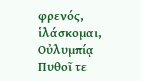φρενός,
ἱλάσκομαι,
Οὐλυμπίᾳ Πυθοῖ τε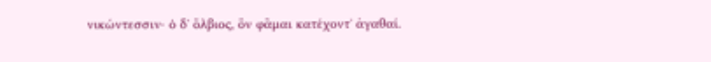νικώντεσσιν· ὁ δʼ ὄλβιος, ὃν φᾶμαι κατέχοντʼ ἀγαθαί.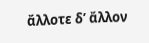ἄλλοτε δʼ ἄλλον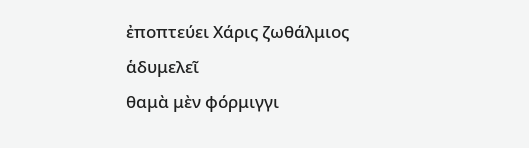ἐποπτεύει Χάρις ζωθάλμιος ἁδυμελεῖ
θαμὰ μὲν φόρμιγγι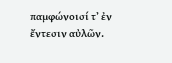παμφώνοισί τʼ ἐν ἔντεσιν αὐλῶν.